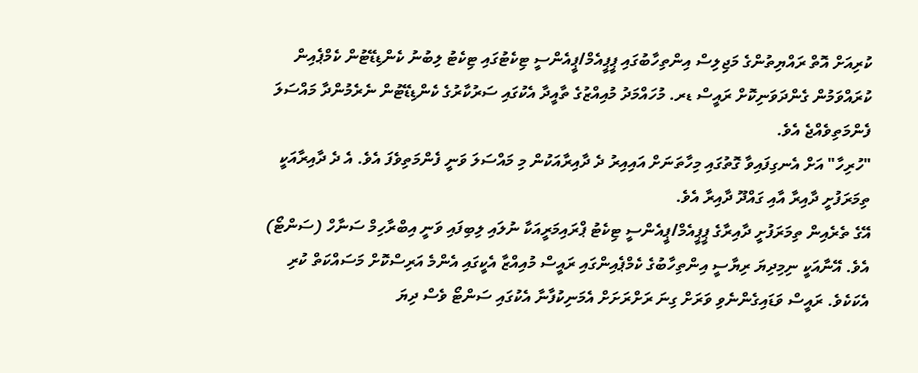ކުރިއަށް އޮތް ރައްޔިތުންގެ މަޖިލިސް އިންތިހާބުގައި ޕީޕީއެމް/ޕީއެންސީ ޓިކެޓުގައި ޓިކެޓު ލިބުނު ކެންޑިޑޭޓުން ކެމްޕެއިން ކުރައްވަމުން ގެންދަވަނިކޮށް ރައީސް ޑރ. މުހައްމަދު މުއިއްޒުގެ ތާއީދާ އެކުގައި ސަރުކާރުގެ ކެންޑިޑޭޓުން ނެރެމުންދާ މައްސަލަ ފެންމަތިވެއްޖެ އެވެ.
"ހުރިހާ" އަށް އެނގިފައިވާ ގޮތުގައި މިހާތަނަށް އައިއިރު ދެ ދާއިރާއަކުން މި މައްސަލަ ވަނީ ފެންމަތިވެފަ އެވެ. އެ ދެ ދާއިރާއަކީ ތިމަރަފުށީ ދާއިރާ އާއި ގައްދޫ ދާއިރާ އެވެ.
އޭގެ ތެރެއިން ތިމަރަފުށީ ދާއިރާގެ ޕީޕީއެމް/ޕީއެންސީ ޓިކެޓު ޕްރައިމަރީއަކާ ނުލައި ލިބިފައި ވަނީ އިބްރާހިމް ސަނާހް (ސަންޓޯ) އެވެ. އޭނާއަކީ ނިމިދިޔަ ރިޔާސީ އިންތިހާބުގެ ކެމްޕެއިންގައި ރައީސް މުއިއްޒާ އެކީގައި އެންމެ އަރިސްކޮށް މަސައްކަތް ކުރި އެކަކެވެ. ރައީސް ވަޑައިގެންނެވި ވަރަށް ގިނަ ރަށްރަށަށް އެމަނިކުފާނާ އެކުގައި ސަންޓޯ ވެސް ދިޔަ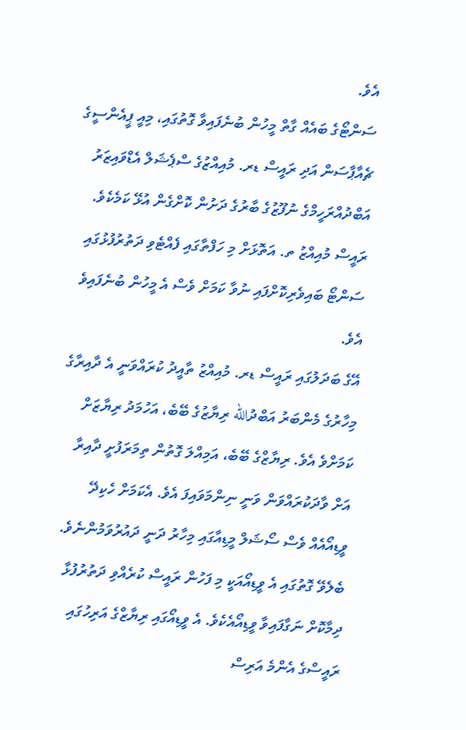އެވެ.
ސަންޓޯގެ ބައެއް ގާތް މީހުން ބުނެފައިވާ ގޮތުގައި، މިއީ ޕީއެންސީގެ ޗެއާޕާސަން އަދި ރައީސް ޑރ. މުއިއްޒުގެ ސްޕެޝަލް އެޑްވައިޒަރު އަބްދުއްރަހީމްގެ ނުފޫޒުގެ ބާރުގެ ދަށުން ކޮށްގެން އުޅޭ ކަމެކެވެ. ރައީސް މުއިއްޒު ތ. އަތޮޅަށް މި ހަފްތާގައި ފެއްޓެވި ދަތުރުފުޅުގައި ސަންޓޯ ބައިވެރިކޮށްފައި ނުވާ ކަމަށް ވެސް އެ މީހުން ބުނެފައިވެ އެވެ.
އޭގެ ބަދަލުގައި ރައީސް ޑރ. މުއިއްޒު ތާއީދު ކުރައްވަނީ އެ ދާއިރާގެ މިހާރުގެ މެންބަރު އަބްދުالله ރިޔާޒުގެ ބޭބެ، އަހުމަދު ރިޔާޒަށް ކަމަށްވެ އެވެ. ރިޔާޒްގެ ބޭބެ، އަމިއްލަ ގޮތުން ތިމަރަފުށީ ދާއިރާ އަށް ވާދަކުރައްވަން ވަނީ ނިންމަވައިފަ އެވެ. އެކަމަށް ހެކިދޭ ވީޑިއޯއެއް ވެސް ސޯޝަލް މީޑިއާގައި މިހާރު ދަނީ ދައުރުވަމުންނެވެ.
ބެލެވޭ ގޮތުގައި އެ ވީޑިއޯއަކީ މި ފަހުން ރައީސް ކުރެއްވި ދަތުރުފުޅާ ދިމާކޮށް ނަގާފައިވާ ވީޑިއޯއެކެވެ. އެ ވީޑިއޯގައި ރިޔާޒްގެ އަރިހުގައި ރައީސްގެ އެންމެ އަރިސް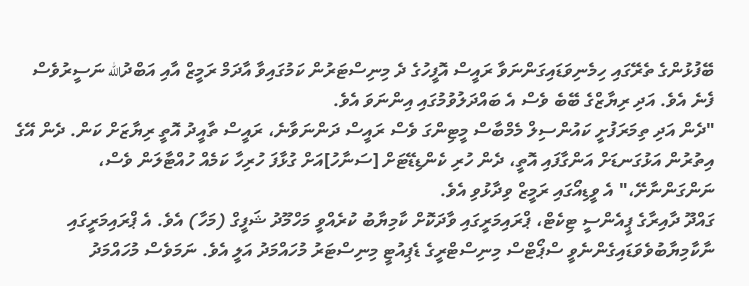ބޭފުޅުންގެ ތެރޭގައި ހިމެނިވަޑައިގަންނަވާ ރައީސް އޮފީހުގެ ދެ މިނިސްޓަރުން ކަމުގައިވާ އާދަމް ރަމީޒް އާއި އަބްދުالله ނަސީރުވެސް ފެނެ އެވެ. އަދި ރިޔާޒްގެ ބޭބެ ވެސް އެ ބައްދަލުވުމުގައި އިންނަވަ އެވެ.
"ދެން އަދި ތިމަރަފުށީ ކައުންސިލް މެމްބާސް މީޓިންގަ ވެސް ރައީސް ދަންނަވާނެ، ރައީސް ތާއީދު އޮތީ ރިޔާޒަށް ކަން. ދެން އޭގެ އިތުރުން އަޅުގަނޑަށް އަންގާފައި އޮތީ، ދެން ހުރި ކެންޑިޑޭޓަށް [ސަނާހު]އަށް ގުޅާފަ ހުރިހާ ކަމެއް ހުއްޓާލަން ވެސް، ނަންގަންނާށޭ،" އެ ވީޑިއޯގައި ރަމީޒް ވިދާޅުވި އެވެ.
ގައްދޫ ދާއިރާގެ ޕީއެންސީ ޓިކެޓް، ޕްރައިމަރީގައި ވާދަކޮށް ކާމިޔާބު ކުރެއްވީ މަހްމޫދު ޝަފީގް (މަހާ) އެވެ. އެ ޕްރައިމަރީގައި ނާކާމިޔާބުވެވަޑައިގެންނެވީ ސްޕޯޓްސް މިނިސްޓްރީގެ ޑެޕިއުޓީ މިނިސްޓަރު މުހައްމަދު އަލީ އެވެ. ނަމަވެސް މުހައްމަދު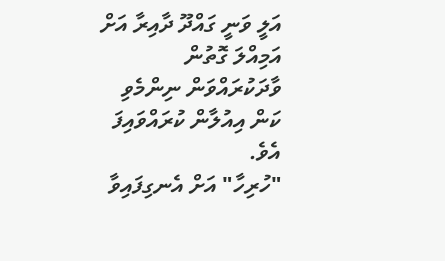އަލީ ވަނީ ގައްދޫ ދާއިރާ އަށް އަމިއްލަ ގޮތުން ވާދަކުރައްވަން ނިންމެވި ކަން އިއުލާން ކުރައްވައިފަ އެވެ.
"ހުރިހާ" އަށް އެނގިފައިވާ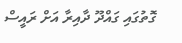ގޮތުގައި ގައްދޫ ދާއިރާ އަށް ރައީސް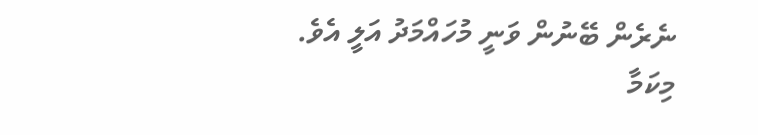ނެރެން ބޭނުން ވަނީ މުހައްމަދު އަލީ އެވެ.
މިކަމާ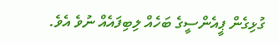ގުޅިގެން ޕީއެންސީގެ ބަހެއް ލިބިފައެއް ނުވެ އެވެ.